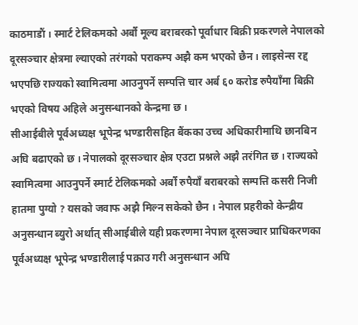काठमाडौं । स्मार्ट टेलिकमको अर्बौं मूल्य बराबरको पूर्वाधार बिक्री प्रकरणले नेपालको दूरसञ्चार क्षेत्रमा ल्याएको तरंगको पराकम्प अझै कम भएको छैन । लाइसेन्स रद्द भएपछि राज्यको स्वामित्वमा आउनुपर्ने सम्पत्ति चार अर्ब ६० करोड रुपैयाँमा बिक्री भएको विषय अहिले अनुसन्धानको केन्द्रमा छ ।
सीआईबीले पूर्वअध्यक्ष भूपेन्द्र भण्डारीसहित बैंकका उच्च अधिकारीमाथि छानबिन अघि बढाएको छ । नेपालको दूरसञ्चार क्षेत्र एउटा प्रश्नले अझै तरंगित छ । राज्यको स्वामित्वमा आउनुपर्ने स्मार्ट टेलिकमको अर्बौं रुपैयाँ बराबरको सम्पत्ति कसरी निजी हातमा पुग्यो ? यसको जवाफ अझै मिल्न सकेको छैन । नेपाल प्रहरीको केन्द्रीय अनुसन्धान ब्युरो अर्थात् सीआईबीले यही प्रकरणमा नेपाल दूरसञ्चार प्राधिकरणका पूर्वअध्यक्ष भूपेन्द्र भण्डारीलाई पक्राउ गरी अनुसन्धान अघि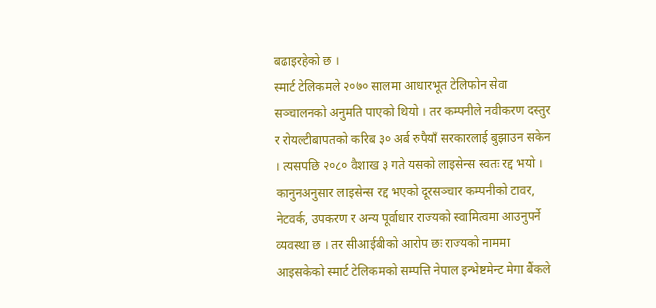बढाइरहेको छ ।
स्मार्ट टेलिकमले २०७० सालमा आधारभूत टेलिफोन सेवा सञ्चालनको अनुमति पाएको थियो । तर कम्पनीले नवीकरण दस्तुर र रोयल्टीबापतको करिब ३० अर्ब रुपैयाँ सरकारलाई बुझाउन सकेन । त्यसपछि २०८० वैशाख ३ गते यसको लाइसेन्स स्वतः रद्द भयो ।
कानुनअनुसार लाइसेन्स रद्द भएको दूरसञ्चार कम्पनीको टावर, नेटवर्क, उपकरण र अन्य पूर्वाधार राज्यको स्वामित्वमा आउनुपर्ने व्यवस्था छ । तर सीआईबीको आरोप छः राज्यको नाममा आइसकेको स्मार्ट टेलिकमको सम्पत्ति नेपाल इन्भेष्टमेन्ट मेगा बैंकले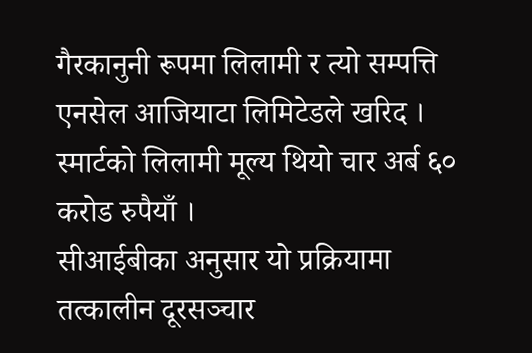गैरकानुनी रूपमा लिलामी र त्यो सम्पत्ति एनसेल आजियाटा लिमिटेडले खरिद । स्मार्टको लिलामी मूल्य थियो चार अर्ब ६० करोड रुपैयाँ ।
सीआईबीका अनुसार यो प्रक्रियामा तत्कालीन दूरसञ्चार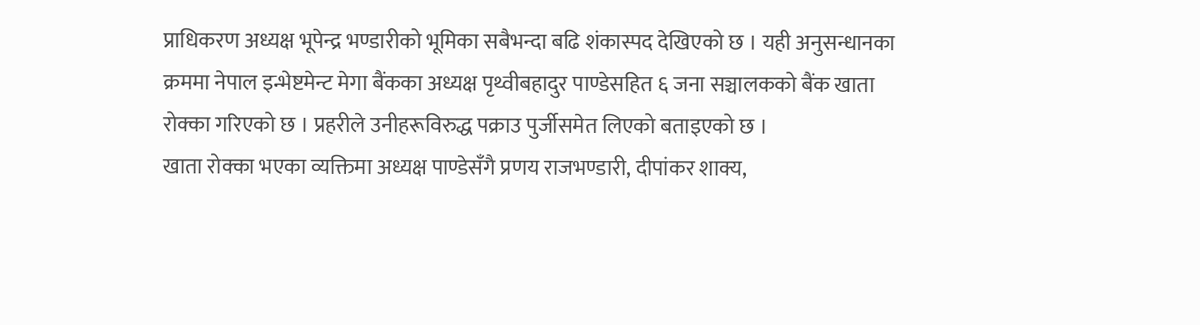प्राधिकरण अध्यक्ष भूपेन्द्र भण्डारीको भूमिका सबैभन्दा बढि शंकास्पद देखिएको छ । यही अनुसन्धानका क्रममा नेपाल इन्भेष्टमेन्ट मेगा बैंकका अध्यक्ष पृथ्वीबहादुर पाण्डेसहित ६ जना सञ्चालकको बैंक खाता रोक्का गरिएको छ । प्रहरीले उनीहरूविरुद्ध पक्राउ पुर्जीसमेत लिएको बताइएको छ ।
खाता रोक्का भएका व्यक्तिमा अध्यक्ष पाण्डेसँगै प्रणय राजभण्डारी, दीपांकर शाक्य,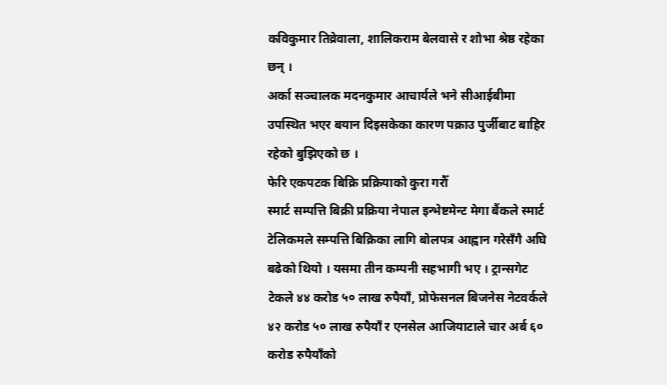कविकुमार तिव्रेवाला, शालिकराम बेलवासे र शोभा श्रेष्ठ रहेका छन् ।
अर्का सञ्चालक मदनकुमार आचार्यले भने सीआईबीमा उपस्थित भएर बयान दिइसकेका कारण पक्राउ पुर्जीबाट बाहिर रहेको बुझिएको छ ।
फेरि एकपटक बिक्रि प्रक्रियाको कुरा गरौँ
स्मार्ट सम्पत्ति बिक्री प्रक्रिया नेपाल इन्भेष्टमेन्ट मेगा बैंकले स्मार्ट टेलिकमले सम्पत्ति बिक्रिका लागि बोलपत्र आह्वान गरेसँगै अघि बढेको थियो । यसमा तीन कम्पनी सहभागी भए । ट्रान्सगेट टेकले ४४ करोड ५० लाख रुपैयाँ, प्रोफेसनल बिजनेस नेटवर्कले ४२ करोड ५० लाख रुपैयाँ र एनसेल आजियाटाले चार अर्ब ६० करोड रुपैयाँको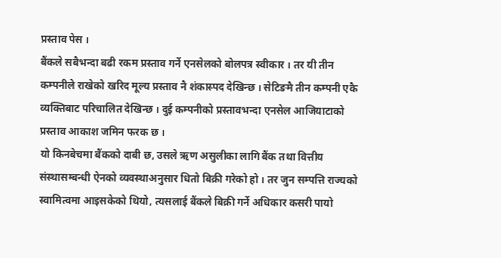प्रस्ताव पेस ।
बैंकले सबैभन्दा बढी रकम प्रस्ताव गर्ने एनसेलको बोलपत्र स्वीकार । तर यी तीन कम्पनीले राखेको खरिद मूल्य प्रस्ताव नै शंकास्पद देखिन्छ । सेटिङमै तीन कम्पनी एकै व्यक्तिबाट परिचालित देखिन्छ । दुई कम्पनीको प्रस्तावभन्दा एनसेल आजियाटाको प्रस्ताव आकाश जमिन फरक छ ।
यो किनबेचमा बैंकको दाबी छ, उसले ऋण असुलीका लागि बैंक तथा वित्तीय संस्थासम्बन्धी ऐनको व्यवस्थाअनुसार धितो बिक्री गरेको हो । तर जुन सम्पत्ति राज्यको स्वामित्वमा आइसकेको थियो, त्यसलाई बैंकले बिक्री गर्ने अधिकार कसरी पायो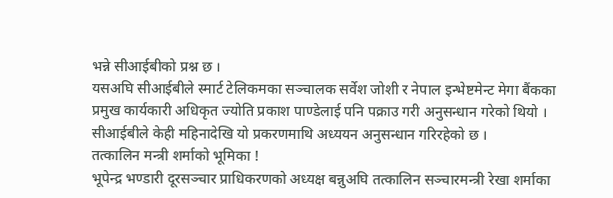भन्ने सीआईबीको प्रश्न छ ।
यसअघि सीआईबीले स्मार्ट टेलिकमका सञ्चालक सर्वेश जोशी र नेपाल इन्भेष्टमेन्ट मेगा बैंकका प्रमुख कार्यकारी अधिकृत ज्योति प्रकाश पाण्डेलाई पनि पक्राउ गरी अनुसन्धान गरेको थियो । सीआईबीले केही महिनादेखि यो प्रकरणमाथि अध्ययन अनुसन्धान गरिरहेको छ ।
तत्कालिन मन्त्री शर्माको भूमिका !
भूपेन्द्र भण्डारी दूरसञ्चार प्राधिकरणको अध्यक्ष बन्नुअघि तत्कालिन सञ्चारमन्त्री रेखा शर्माका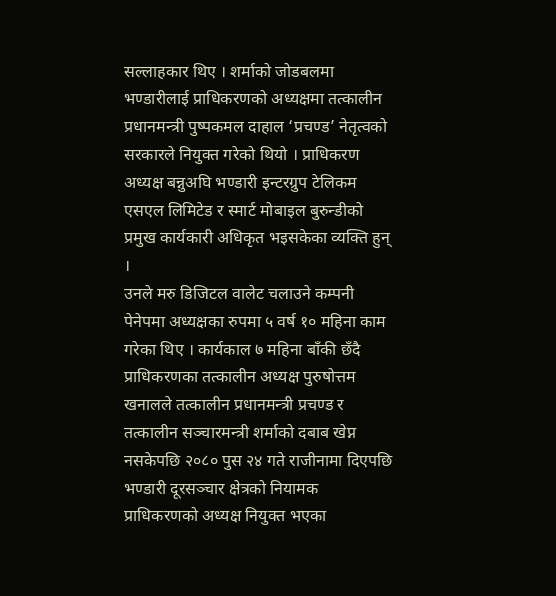सल्लाहकार थिए । शर्माको जोडबलमा भण्डारीलाई प्राधिकरणको अध्यक्षमा तत्कालीन प्रधानमन्त्री पुष्पकमल दाहाल ‘प्रचण्ड’ नेतृत्वको सरकारले नियुक्त गरेको थियो । प्राधिकरण अध्यक्ष बन्नुअघि भण्डारी इन्टरग्रुप टेलिकम एसएल लिमिटेड र स्मार्ट मोबाइल बुरुन्डीको प्रमुख कार्यकारी अधिकृत भइसकेका व्यक्ति हुन् ।
उनले मरु डिजिटल वालेट चलाउने कम्पनी पेनेपमा अध्यक्षका रुपमा ५ वर्ष १० महिना काम गरेका थिए । कार्यकाल ७ महिना बाँकी छँदै प्राधिकरणका तत्कालीन अध्यक्ष पुरुषोत्तम खनालले तत्कालीन प्रधानमन्त्री प्रचण्ड र तत्कालीन सञ्चारमन्त्री शर्माको दबाब खेप्न नसकेपछि २०८० पुस २४ गते राजीनामा दिएपछि भण्डारी दूरसञ्चार क्षेत्रको नियामक प्राधिकरणको अध्यक्ष नियुक्त भएका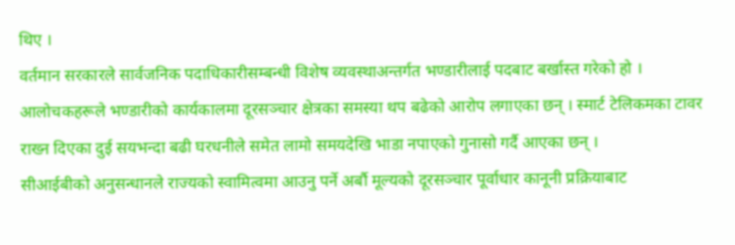थिए ।
वर्तमान सरकारले सार्वजनिक पदाधिकारीसम्बन्धी विशेष व्यवस्थाअन्तर्गत भण्डारीलाई पदबाट बर्खास्त गरेको हो । आलोचकहरूले भण्डारीको कार्यकालमा दूरसञ्चार क्षेत्रका समस्या थप बढेको आरोप लगाएका छन् । स्मार्ट टेलिकमका टावर राख्न दिएका दुई सयभन्दा बढी घरधनीले समेत लामो समयदेखि भाडा नपाएको गुनासो गर्दै आएका छन् ।
सीआईबीको अनुसन्धानले राज्यको स्वामित्वमा आउनु पर्ने अर्बौ मूल्यको दूरसञ्चार पूर्वाधार कानूनी प्रक्रियाबाट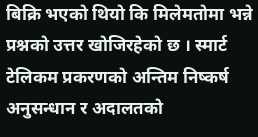बिक्रि भएको थियो कि मिलेमतोमा भन्ने प्रश्नको उत्तर खोजिरहेको छ । स्मार्ट टेलिकम प्रकरणको अन्तिम निष्कर्ष अनुसन्धान र अदालतको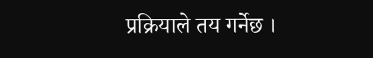प्रक्रियाले तय गर्नेछ ।